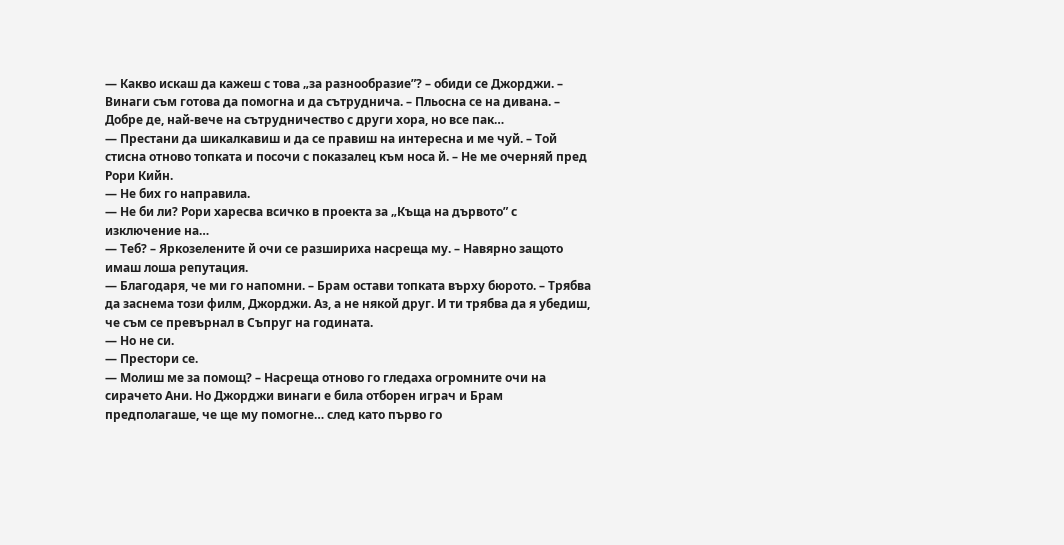— Какво искаш да кажеш с това „за разнообразие”? – обиди се Джорджи. – Винаги съм готова да помогна и да сътруднича. – Пльосна се на дивана. – Добре де, най-вече на сътрудничество с други хора, но все пак…
— Престани да шикалкавиш и да се правиш на интересна и ме чуй. – Той стисна отново топката и посочи с показалец към носа й. – Не ме очерняй пред Рори Кийн.
— Не бих го направила.
— Не би ли? Рори харесва всичко в проекта за „Къща на дървото” с изключение на…
— Теб? – Яркозелените й очи се разшириха насреща му. – Навярно защото имаш лоша репутация.
— Благодаря, че ми го напомни. – Брам остави топката върху бюрото. – Трябва да заснема този филм, Джорджи. Аз, а не някой друг. И ти трябва да я убедиш, че съм се превърнал в Съпруг на годината.
— Но не си.
— Престори се.
— Молиш ме за помощ? – Насреща отново го гледаха огромните очи на сирачето Ани. Но Джорджи винаги е била отборен играч и Брам предполагаше, че ще му помогне… след като първо го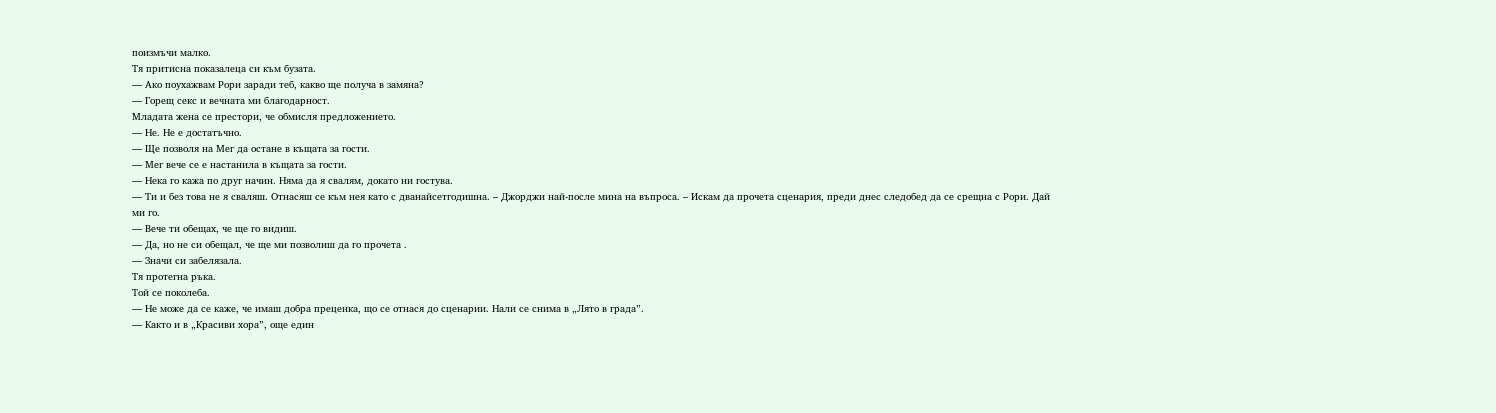поизмъчи малко.
Тя притисна показалеца си към бузата.
— Ако поухажвам Рори заради теб, какво ще получа в замяна?
— Горещ секс и вечната ми благодарност.
Младата жена се престори, че обмисля предложението.
— Не. Не е достатъчно.
— Ще позволя на Мег да остане в къщата за гости.
— Мег вече се е настанила в къщата за гости.
— Нека го кажа по друг начин. Няма да я свалям, докато ни гостува.
— Ти и без това не я сваляш. Отнасяш се към нея като с дванайсетгодишна. – Джорджи най-после мина на въпроса. – Искам да прочета сценария, преди днес следобед да се срещна с Рори. Дай ми го.
— Вече ти обещах, че ще го видиш.
— Да, но не си обещал, че ще ми позволиш да го прочета .
— Значи си забелязала.
Тя протегна ръка.
Той се поколеба.
— Не може да се каже, че имаш добра преценка, що се отнася до сценарии. Нали се снима в „Лято в града”.
— Както и в „Красиви хора”, още един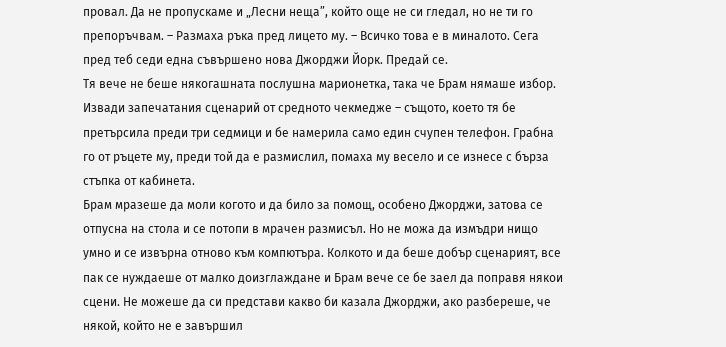провал. Да не пропускаме и „Лесни неща”, който още не си гледал, но не ти го препоръчвам. – Размаха ръка пред лицето му. – Всичко това е в миналото. Сега пред теб седи една съвършено нова Джорджи Йорк. Предай се.
Тя вече не беше някогашната послушна марионетка, така че Брам нямаше избор. Извади запечатания сценарий от средното чекмедже – същото, което тя бе претърсила преди три седмици и бе намерила само един счупен телефон. Грабна го от ръцете му, преди той да е размислил, помаха му весело и се изнесе с бърза стъпка от кабинета.
Брам мразеше да моли когото и да било за помощ, особено Джорджи, затова се отпусна на стола и се потопи в мрачен размисъл. Но не можа да измъдри нищо умно и се извърна отново към компютъра. Колкото и да беше добър сценарият, все пак се нуждаеше от малко доизглаждане и Брам вече се бе заел да поправя някои сцени. Не можеше да си представи какво би казала Джорджи, ако разбереше, че някой, който не е завършил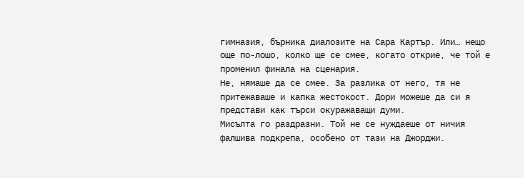гимназия, бърника диалозите на Сара Картър. Или… нещо още по-лошо, колко ще се смее, когато открие, че той е променил финала на сценария.
Не, нямаше да се смее. За разлика от него, тя не притежаваше и капка жестокост. Дори можеше да си я представи как търси окуражаващи думи.
Мисълта го раздразни. Той не се нуждаеше от ничия фалшива подкрепа, особено от тази на Джорджи.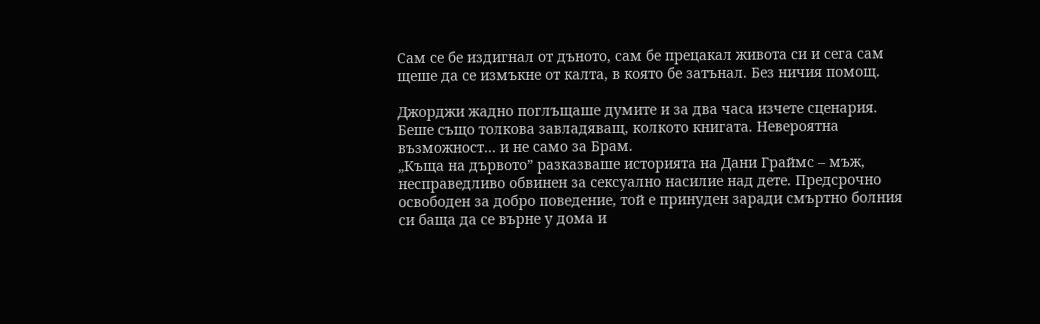Сам се бе издигнал от дъното, сам бе прецакал живота си и сега сам щеше да се измъкне от калта, в която бе затънал. Без ничия помощ.

Джорджи жадно поглъщаше думите и за два часа изчете сценария. Беше също толкова завладяващ, колкото книгата. Невероятна възможност… и не само за Брам.
„Къща на дървото” разказваше историята на Дани Граймс – мъж, несправедливо обвинен за сексуално насилие над дете. Предсрочно освободен за добро поведение, той е принуден заради смъртно болния си баща да се върне у дома и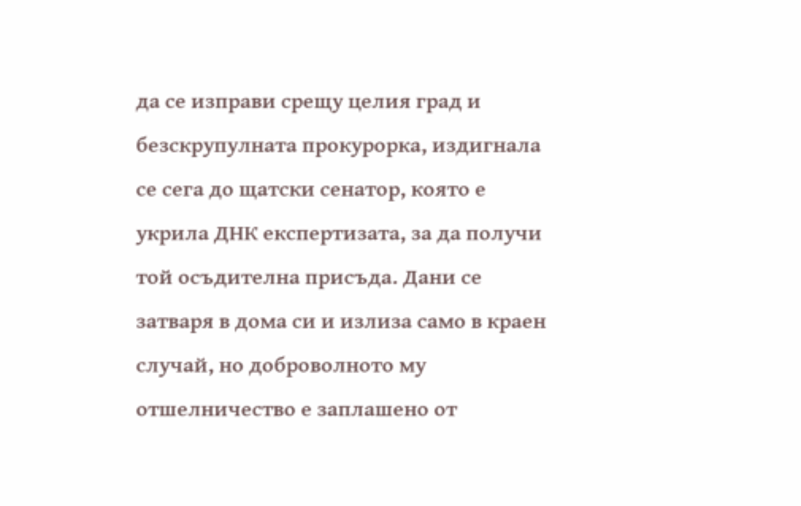да се изправи срещу целия град и безскрупулната прокурорка, издигнала се сега до щатски сенатор, която е укрила ДНК експертизата, за да получи той осъдителна присъда. Дани се затваря в дома си и излиза само в краен случай, но доброволното му отшелничество е заплашено от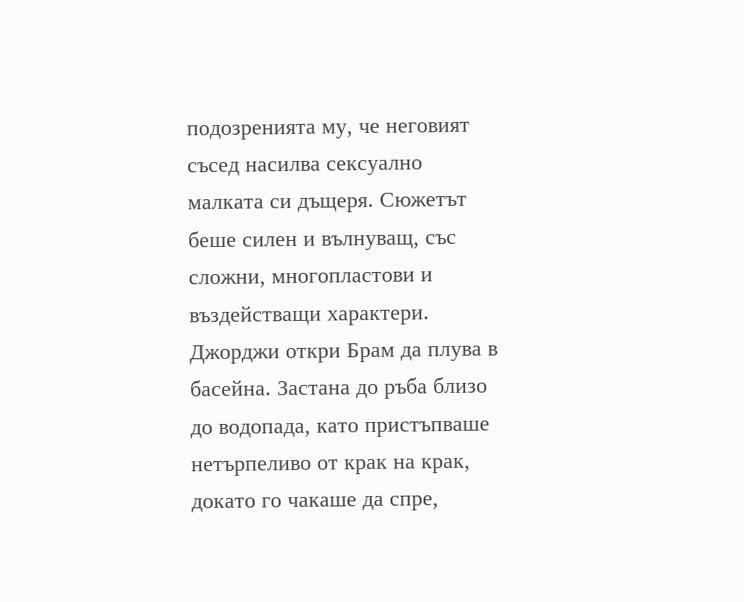подозренията му, че неговият съсед насилва сексуално малката си дъщеря. Сюжетът беше силен и вълнуващ, със сложни, многопластови и въздействащи характери.
Джорджи откри Брам да плува в басейна. Застана до ръба близо до водопада, като пристъпваше нетърпеливо от крак на крак, докато го чакаше да спре,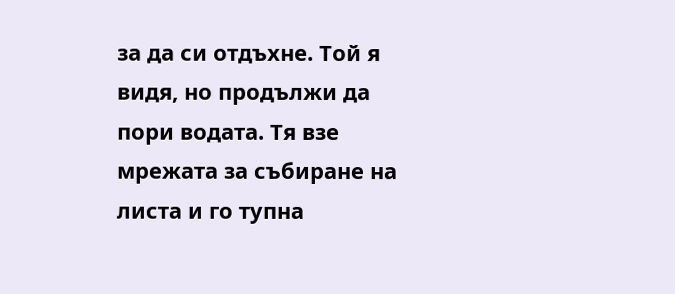за да си отдъхне. Той я видя, но продължи да пори водата. Тя взе мрежата за събиране на листа и го тупна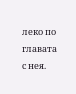леко по главата с нея.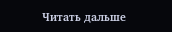Читать дальше